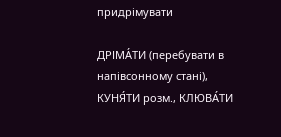придрімувати

ДРІМА́ТИ (перебувати в напівсонному стані), КУНЯ́ТИ розм., КЛЮВА́ТИ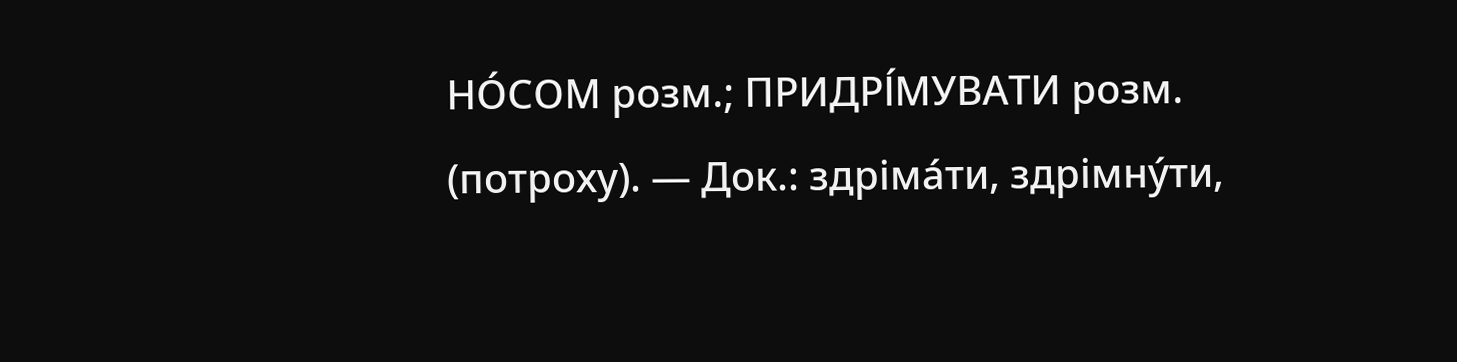НО́СОМ розм.; ПРИДРІ́МУВАТИ розм. (потроху). — Док.: здріма́ти, здрімну́ти,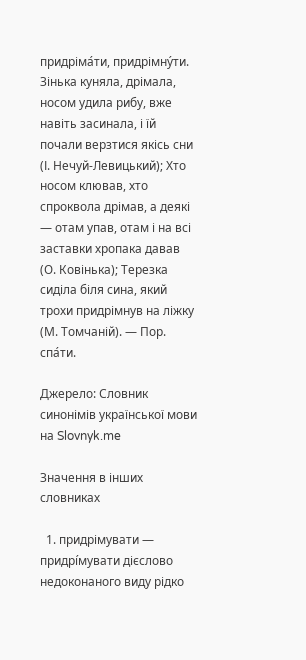придріма́ти, придрімну́ти. Зінька куняла, дрімала, носом удила рибу, вже навіть засинала, і їй почали верзтися якісь сни (І. Нечуй-Левицький); Хто носом клював, хто спроквола дрімав, а деякі — отам упав, отам і на всі заставки хропака давав (О. Ковінька); Терезка сиділа біля сина, який трохи придрімнув на ліжку (М. Томчаній). — Пор. спа́ти.

Джерело: Словник синонімів української мови на Slovnyk.me

Значення в інших словниках

  1. придрімувати — придрі́мувати дієслово недоконаного виду рідко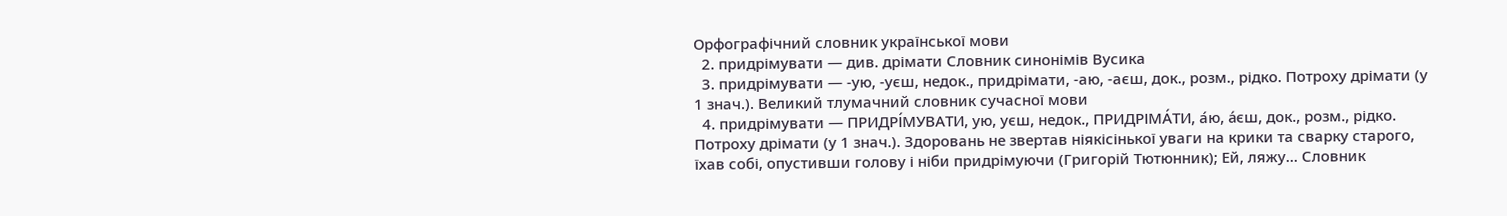Орфографічний словник української мови
  2. придрімувати — див. дрімати Словник синонімів Вусика
  3. придрімувати — -ую, -уєш, недок., придрімати, -аю, -аєш, док., розм., рідко. Потроху дрімати (у 1 знач.). Великий тлумачний словник сучасної мови
  4. придрімувати — ПРИДРІ́МУВАТИ, ую, уєш, недок., ПРИДРІМА́ТИ, а́ю, а́єш, док., розм., рідко. Потроху дрімати (у 1 знач.). Здоровань не звертав ніякісінької уваги на крики та сварку старого, їхав собі, опустивши голову і ніби придрімуючи (Григорій Тютюнник); Ей, ляжу... Словник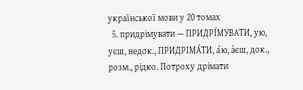української мови у 20 томах
  5. придрімувати — ПРИДРІ́МУВАТИ, ую, уєш, недок., ПРИДРІМА́ТИ, а́ю, а́єш, док., розм., рідко. Потроху дрімати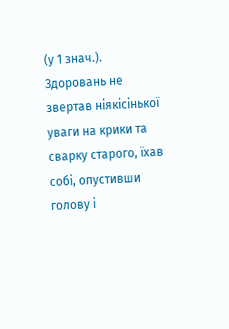(у 1 знач.). Здоровань не звертав ніякісінької уваги на крики та сварку старого, їхав собі, опустивши голову і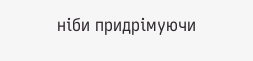ніби придрімуючи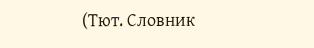(Тют. Словник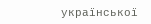української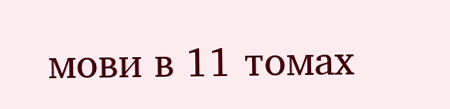мови в 11 томах